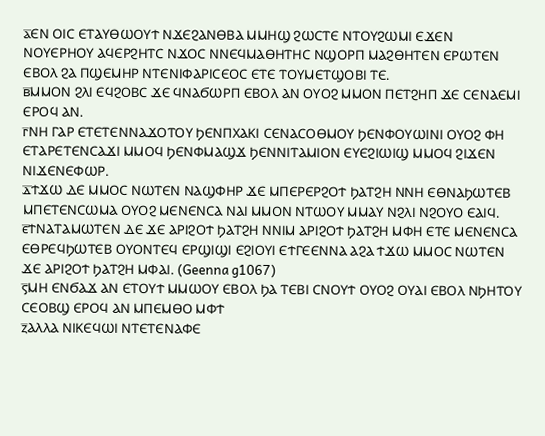ⲁ̅ⲈⲚ ⲞⲒⲤ ⲈⲦⲀⲨⲐⲰⲞⲨϮ ⲚϪⲈϨⲀⲚⲐⲂⲀ ⲘⲘⲎϢ ϨⲰⲤⲦⲈ ⲚⲦⲞⲨϨⲰⲘⲒ ⲈϪⲈⲚ ⲚⲞⲨⲈⲢⲎⲞⲨ ⲀϤⲈⲢϨⲎⲦⲤ ⲚϪⲞⲤ ⲚⲚⲈϤⲘⲀⲐⲎⲦⲎⲤ ⲚϢⲞⲢⲠ ⲘⲀϨⲐⲎⲦⲈⲚ ⲈⲢⲰⲦⲈⲚ ⲈⲂⲞⲖ ϨⲀ ⲠϢⲈⲘⲎⲢ ⲚⲦⲈⲚⲒⲪⲀⲢⲒⲤⲈⲞⲤ ⲈⲦⲈ ⲦⲞⲨⲘⲈⲦϢⲞⲂⲒ ⲦⲈ.
ⲃ̅ⲘⲘⲞⲚ ϨⲖⲒ ⲈϤϨⲞⲂⲤ ϪⲈ ϤⲚⲀϬⲰⲢⲠ ⲈⲂⲞⲖ ⲀⲚ ⲞⲨⲞϨ ⲘⲘⲞⲚ ⲠⲈⲦϨⲎⲠ ϪⲈ ⲤⲈⲚⲀⲈⲘⲒ ⲈⲢⲞϤ ⲀⲚ.
ⲅ̅ⲚⲎ ⲄⲀⲢ ⲈⲦⲈⲦⲈⲚⲚⲀϪⲞⲦⲞⲨ ϦⲈⲚⲠⲬⲀⲔⲒ ⲤⲈⲚⲀⲤⲞⲐⲘⲞⲨ ϦⲈⲚⲪⲞⲨⲰⲒⲚⲒ ⲞⲨⲞϨ ⲪⲎ ⲈⲦⲀⲢⲈⲦⲈⲚⲤⲀϪⲒ ⲘⲘⲞϤ ϦⲈⲚⲪⲘⲀϢϪ ϦⲈⲚⲚⲒⲦⲀⲘⲒⲞⲚ ⲈⲨⲈϨⲒⲰⲒϢ ⲘⲘⲞϤ ϨⲒϪⲈⲚ ⲚⲒϪⲈⲚⲈⲪⲰⲢ.
ⲇ̅ϮϪⲰ ⲆⲈ ⲘⲘⲞⲤ ⲚⲰⲦⲈⲚ ⲚⲀϢⲪⲎⲢ ϪⲈ ⲘⲠⲈⲢⲈⲢϨⲞϮ ϦⲀⲦϨⲎ ⲚⲚⲎ ⲈⲐⲚⲀϦⲰⲦⲈⲂ ⲘⲠⲈⲦⲈⲚⲤⲰⲘⲀ ⲞⲨⲞϨ ⲘⲈⲚⲈⲚⲤⲀ ⲚⲀⲒ ⲘⲘⲞⲚ ⲚⲦⲰⲞⲨ ⲘⲘⲀⲨ ⲚϨⲖⲒ ⲚϨⲞⲨⲞ ⲈⲀⲒϤ.
ⲉ̅ϮⲚⲀⲦⲀⲘⲰⲦⲈⲚ ⲆⲈ ϪⲈ ⲀⲢⲒϨⲞϮ ϦⲀⲦϨⲎ ⲚⲚⲒⲘ ⲀⲢⲒϨⲞϮ ϦⲀⲦϨⲎ ⲘⲪⲎ ⲈⲦⲈ ⲘⲈⲚⲈⲚⲤⲀ ⲈⲐⲢⲈϤϦⲰⲦⲈⲂ ⲞⲨⲞⲚⲦⲈϤ ⲈⲢϢⲒϢⲒ ⲈϨⲒⲞⲨⲒ ⲈϮⲄⲈⲈⲚⲚⲀ ⲀϨⲀ ϮϪⲰ ⲘⲘⲞⲤ ⲚⲰⲦⲈⲚ ϪⲈ ⲀⲢⲒϨⲞϮ ϦⲀⲦϨⲎ ⲘⲪⲀⲒ. (Geenna g1067)
ⲋ̅ⲘⲎ ⲈⲚϬⲀϪ ⲀⲚ ⲈⲦⲞⲨϮ ⲘⲘⲰⲞⲨ ⲈⲂⲞⲖ ϦⲀ ⲦⲈⲂⲒ ⲤⲚⲞⲨϮ ⲞⲨⲞϨ ⲞⲨⲀⲒ ⲈⲂⲞⲖ ⲚϦⲎⲦⲞⲨ ⲤⲈⲞⲂϢ ⲈⲢⲞϤ ⲀⲚ ⲘⲠⲈⲘⲐⲞ ⲘⲪϮ
ⲍ̅ⲀⲖⲖⲀ ⲚⲒⲔⲈϤⲰⲒ ⲚⲦⲈⲦⲈⲚⲀⲪⲈ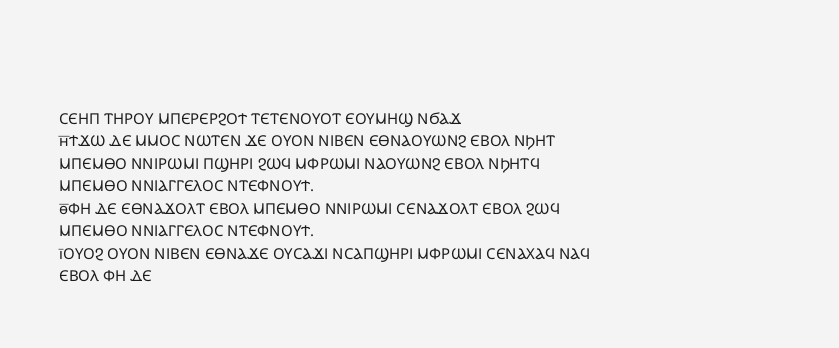ⲤⲈⲎⲠ ⲦⲎⲢⲞⲨ ⲘⲠⲈⲢⲈⲢϨⲞϮ ⲦⲈⲦⲈⲚⲞⲨⲞⲦ ⲈⲞⲨⲘⲎϢ ⲚϬⲀϪ
ⲏ̅ϮϪⲰ ⲆⲈ ⲘⲘⲞⲤ ⲚⲰⲦⲈⲚ ϪⲈ ⲞⲨⲞⲚ ⲚⲒⲂⲈⲚ ⲈⲐⲚⲀⲞⲨⲰⲚϨ ⲈⲂⲞⲖ ⲚϦⲎⲦ ⲘⲠⲈⲘⲐⲞ ⲚⲚⲒⲢⲰⲘⲒ ⲠϢⲎⲢⲒ ϨⲰϤ ⲘⲪⲢⲰⲘⲒ ⲚⲀⲞⲨⲰⲚϨ ⲈⲂⲞⲖ ⲚϦⲎⲦϤ ⲘⲠⲈⲘⲐⲞ ⲚⲚⲒⲀⲄⲄⲈⲖⲞⲤ ⲚⲦⲈⲪⲚⲞⲨϮ.
ⲑ̅ⲪⲎ ⲆⲈ ⲈⲐⲚⲀϪⲞⲖⲦ ⲈⲂⲞⲖ ⲘⲠⲈⲘⲐⲞ ⲚⲚⲒⲢⲰⲘⲒ ⲤⲈⲚⲀϪⲞⲖⲦ ⲈⲂⲞⲖ ϨⲰϤ ⲘⲠⲈⲘⲐⲞ ⲚⲚⲒⲀⲄⲄⲈⲖⲞⲤ ⲚⲦⲈⲪⲚⲞⲨϮ.
ⲓ̅ⲞⲨⲞϨ ⲞⲨⲞⲚ ⲚⲒⲂⲈⲚ ⲈⲐⲚⲀϪⲈ ⲞⲨⲤⲀϪⲒ ⲚⲤⲀⲠϢⲎⲢⲒ ⲘⲪⲢⲰⲘⲒ ⲤⲈⲚⲀⲬⲀϤ ⲚⲀϤ ⲈⲂⲞⲖ ⲪⲎ ⲆⲈ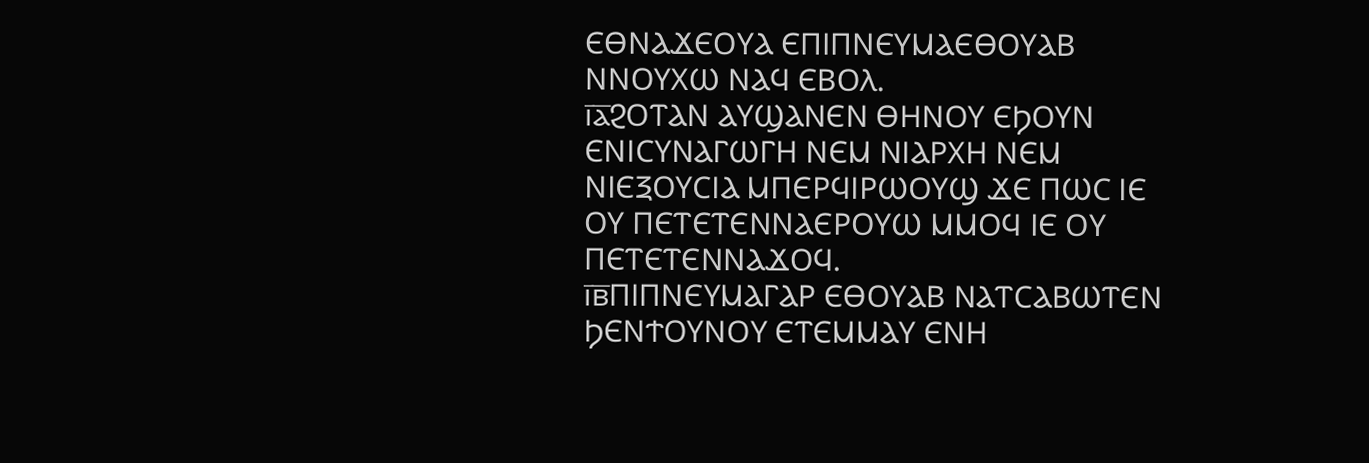ⲈⲐⲚⲀϪⲈⲞⲨⲀ ⲈⲠⲒⲠⲚⲈⲨⲘⲀⲈⲐⲞⲨⲀⲂ ⲚⲚⲞⲨⲬⲰ ⲚⲀϤ ⲈⲂⲞⲖ.
ⲓ̅ⲁ̅ϨⲞⲦⲀⲚ ⲀⲨϢⲀⲚⲈⲚ ⲐⲎⲚⲞⲨ ⲈϦⲞⲨⲚ ⲈⲚⲒⲤⲨⲚⲀⲄⲰⲄⲎ ⲚⲈⲘ ⲚⲒⲀⲢⲬⲎ ⲚⲈⲘ ⲚⲒⲈⲜⲞⲨⲤⲒⲀ ⲘⲠⲈⲢϤⲒⲢⲰⲞⲨϢ ϪⲈ ⲠⲰⲤ ⲒⲈ ⲞⲨ ⲠⲈⲦⲈⲦⲈⲚⲚⲀⲈⲢⲞⲨⲰ ⲘⲘⲞϤ ⲒⲈ ⲞⲨ ⲠⲈⲦⲈⲦⲈⲚⲚⲀϪⲞϤ.
ⲓ̅ⲃ̅ⲠⲒⲠⲚⲈⲨⲘⲀⲄⲀⲢ ⲈⲐⲞⲨⲀⲂ ⲚⲀⲦⲤⲀⲂⲰⲦⲈⲚ ϦⲈⲚϮⲞⲨⲚⲞⲨ ⲈⲦⲈⲘⲘⲀⲨ ⲈⲚⲎ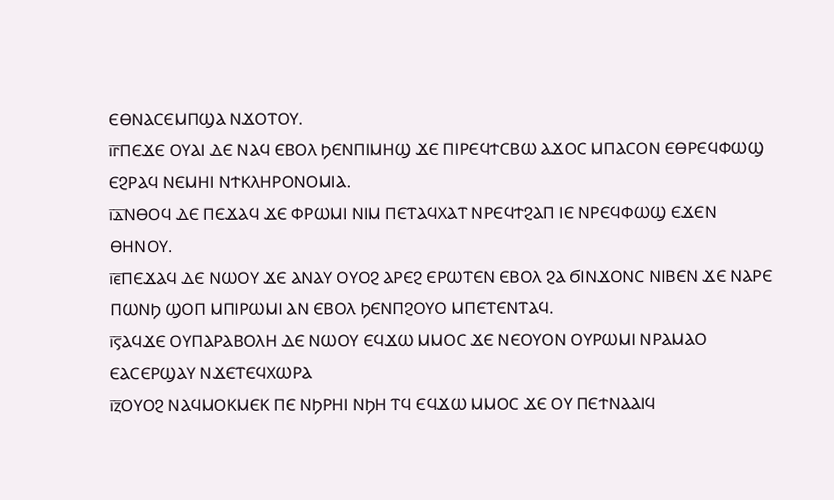ⲈⲐⲚⲀⲤⲈⲘⲠϢⲀ ⲚϪⲞⲦⲞⲨ.
ⲓ̅ⲅ̅ⲠⲈϪⲈ ⲞⲨⲀⲒ ⲆⲈ ⲚⲀϤ ⲈⲂⲞⲖ ϦⲈⲚⲠⲒⲘⲎϢ ϪⲈ ⲠⲒⲢⲈϤϮⲤⲂⲰ ⲀϪⲞⲤ ⲘⲠⲀⲤⲞⲚ ⲈⲐⲢⲈϤⲪⲰϢ ⲈϨⲢⲀϤ ⲚⲈⲘⲎⲒ ⲚϮⲔⲖⲎⲢⲞⲚⲞⲘⲒⲀ.
ⲓ̅ⲇ̅ⲚⲐⲞϤ ⲆⲈ ⲠⲈϪⲀϤ ϪⲈ ⲪⲢⲰⲘⲒ ⲚⲒⲘ ⲠⲈⲦⲀϤⲬⲀⲦ ⲚⲢⲈϤϮϨⲀⲠ ⲒⲈ ⲚⲢⲈϤⲪⲰϢ ⲈϪⲈⲚ ⲐⲎⲚⲞⲨ.
ⲓ̅ⲉ̅ⲠⲈϪⲀϤ ⲆⲈ ⲚⲰⲞⲨ ϪⲈ ⲀⲚⲀⲨ ⲞⲨⲞϨ ⲀⲢⲈϨ ⲈⲢⲰⲦⲈⲚ ⲈⲂⲞⲖ ϨⲀ ϬⲒⲚϪⲞⲚⲤ ⲚⲒⲂⲈⲚ ϪⲈ ⲚⲀⲢⲈ ⲠⲰⲚϦ ϢⲞⲠ ⲘⲠⲒⲢⲰⲘⲒ ⲀⲚ ⲈⲂⲞⲖ ϦⲈⲚⲠϨⲞⲨⲞ ⲘⲠⲈⲦⲈⲚⲦⲀϤ.
ⲓ̅ⲋ̅ⲀϤϪⲈ ⲞⲨⲠⲀⲢⲀⲂⲞⲖⲎ ⲆⲈ ⲚⲰⲞⲨ ⲈϤϪⲰ ⲘⲘⲞⲤ ϪⲈ ⲚⲈⲞⲨⲞⲚ ⲞⲨⲢⲰⲘⲒ ⲚⲢⲀⲘⲀⲞ ⲈⲀⲤⲈⲢϢⲀⲨ ⲚϪⲈⲦⲈϤⲬⲰⲢⲀ
ⲓ̅ⲍ̅ⲞⲨⲞϨ ⲚⲀϤⲘⲞⲔⲘⲈⲔ ⲠⲈ ⲚϦⲢⲎⲒ ⲚϦⲎ ⲦϤ ⲈϤϪⲰ ⲘⲘⲞⲤ ϪⲈ ⲞⲨ ⲠⲈϮⲚⲀⲀⲒϤ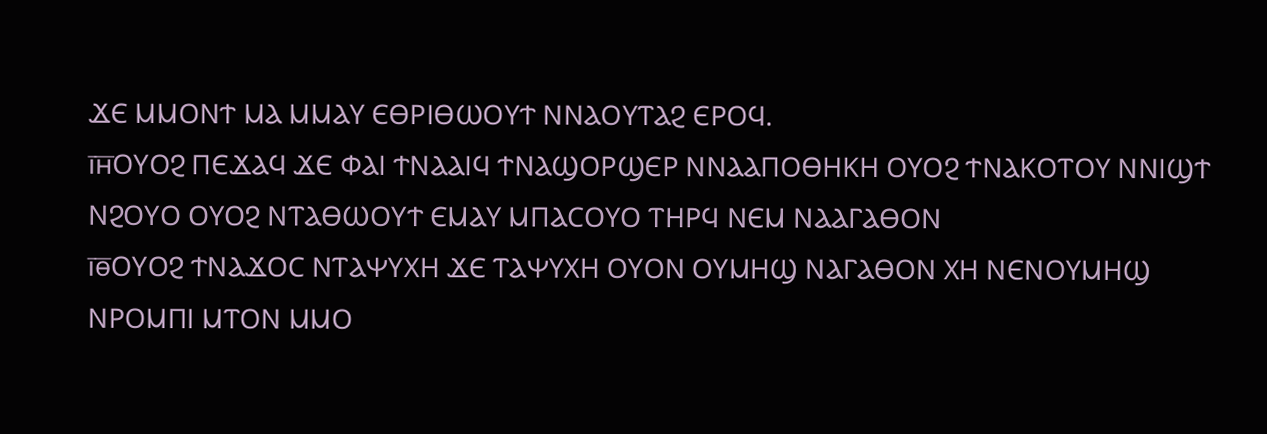ϪⲈ ⲘⲘⲞⲚϮ ⲘⲀ ⲘⲘⲀⲨ ⲈⲐⲢⲒⲐⲰⲞⲨϮ ⲚⲚⲀⲞⲨⲦⲀϨ ⲈⲢⲞϤ.
ⲓ̅ⲏ̅ⲞⲨⲞϨ ⲠⲈϪⲀϤ ϪⲈ ⲪⲀⲒ ϮⲚⲀⲀⲒϤ ϮⲚⲀϢⲞⲢϢⲈⲢ ⲚⲚⲀⲀⲠⲞⲐⲎⲔⲎ ⲞⲨⲞϨ ϮⲚⲀⲔⲞⲦⲞⲨ ⲚⲚⲒϢϮ ⲚϨⲞⲨⲞ ⲞⲨⲞϨ ⲚⲦⲀⲐⲰⲞⲨϮ ⲈⲘⲀⲨ ⲘⲠⲀⲤⲞⲨⲞ ⲦⲎⲢϤ ⲚⲈⲘ ⲚⲀⲀⲄⲀⲐⲞⲚ
ⲓ̅ⲑ̅ⲞⲨⲞϨ ϮⲚⲀϪⲞⲤ ⲚⲦⲀⲮⲨⲬⲎ ϪⲈ ⲦⲀⲮⲨⲬⲎ ⲞⲨⲞⲚ ⲞⲨⲘⲎϢ ⲚⲀⲄⲀⲐⲞⲚ ⲬⲎ ⲚⲈⲚⲞⲨⲘⲎϢ ⲚⲢⲞⲘⲠⲒ ⲘⲦⲞⲚ ⲘⲘⲞ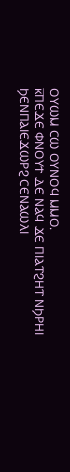ⲞⲨⲰⲘ ⲤⲰ ⲞⲨⲚⲞϤ ⲘⲘⲞ.
ⲕ̅ⲠⲈϪⲈ ⲪⲚⲞⲨϮ ⲆⲈ ⲚⲀϤ ϪⲈ ⲠⲒⲀⲦϨⲎⲦ ⲚϦⲢⲎⲒ ϦⲈⲚⲠⲀⲒⲈϪⲰⲢϨ ⲤⲈⲚⲀⲰⲖⲒ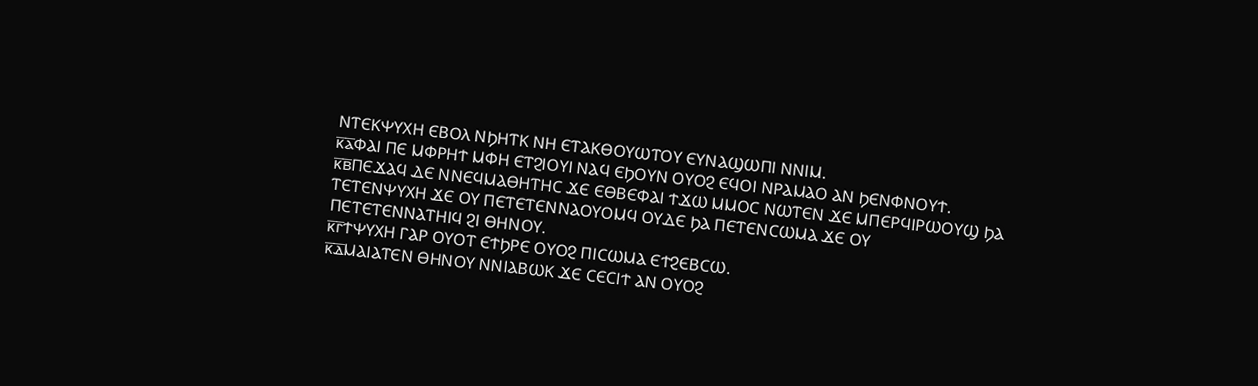ⲚⲦⲈⲔⲮⲨⲬⲎ ⲈⲂⲞⲖ ⲚϦⲎⲦⲔ ⲚⲎ ⲈⲦⲀⲔⲐⲞⲨⲰⲦⲞⲨ ⲈⲨⲚⲀϢⲰⲠⲒ ⲚⲚⲒⲘ.
ⲕ̅ⲁ̅ⲪⲀⲒ ⲠⲈ ⲘⲪⲢⲎϮ ⲘⲪⲎ ⲈⲦϨⲒⲞⲨⲒ ⲚⲀϤ ⲈϦⲞⲨⲚ ⲞⲨⲞϨ ⲈϤⲞⲒ ⲚⲢⲀⲘⲀⲞ ⲀⲚ ϦⲈⲚⲪⲚⲞⲨϮ.
ⲕ̅ⲃ̅ⲠⲈϪⲀϤ ⲆⲈ ⲚⲚⲈϤⲘⲀⲐⲎⲦⲎⲤ ϪⲈ ⲈⲐⲂⲈⲪⲀⲒ ϮϪⲰ ⲘⲘⲞⲤ ⲚⲰⲦⲈⲚ ϪⲈ ⲘⲠⲈⲢϤⲒⲢⲰⲞⲨϢ ϦⲀ ⲦⲈⲦⲈⲚⲮⲨⲬⲎ ϪⲈ ⲞⲨ ⲠⲈⲦⲈⲦⲈⲚⲚⲀⲞⲨⲞⲘϤ ⲞⲨⲆⲈ ϦⲀ ⲠⲈⲦⲈⲚⲤⲰⲘⲀ ϪⲈ ⲞⲨ ⲠⲈⲦⲈⲦⲈⲚⲚⲀⲦⲎⲒϤ ϨⲒ ⲐⲎⲚⲞⲨ.
ⲕ̅ⲅ̅ϮⲮⲨⲬⲎ ⲄⲀⲢ ⲞⲨⲞⲦ ⲈϮϦⲢⲈ ⲞⲨⲞϨ ⲠⲒⲤⲰⲘⲀ ⲈϮϨⲈⲂⲤⲰ.
ⲕ̅ⲇ̅ⲘⲀⲒⲀⲦⲈⲚ ⲐⲎⲚⲞⲨ ⲚⲚⲒⲀⲂⲰⲔ ϪⲈ ⲤⲈⲤⲒϮ ⲀⲚ ⲞⲨⲞϨ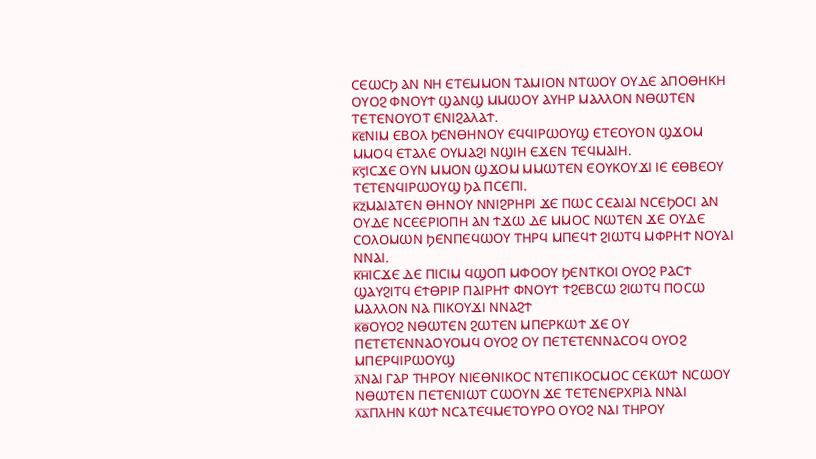ⲤⲈⲰⲤϦ ⲀⲚ ⲚⲎ ⲈⲦⲈⲘⲘⲞⲚ ⲦⲀⲘⲒⲞⲚ ⲚⲦⲰⲞⲨ ⲞⲨⲆⲈ ⲀⲠⲞⲐⲎⲔⲎ ⲞⲨⲞϨ ⲪⲚⲞⲨϮ ϢⲀⲚϢ ⲘⲘⲰⲞⲨ ⲀⲨⲎⲢ ⲘⲀⲖⲖⲞⲚ ⲚⲐⲰⲦⲈⲚ ⲦⲈⲦⲈⲚⲞⲨⲞⲦ ⲈⲚⲒϨⲀⲖⲀϮ.
ⲕ̅ⲉ̅ⲚⲒⲘ ⲈⲂⲞⲖ ϦⲈⲚⲐⲎⲚⲞⲨ ⲈϤϤⲒⲢⲰⲞⲨϢ ⲈⲦⲈⲞⲨⲞⲚ ϢϪⲞⲘ ⲘⲘⲞϤ ⲈⲦⲀⲖⲈ ⲞⲨⲘⲀϨⲒ ⲚϢⲒⲎ ⲈϪⲈⲚ ⲦⲈϤⲘⲀⲒⲎ.
ⲕ̅ⲋ̅ⲒⲤϪⲈ ⲞⲨⲚ ⲘⲘⲞⲚ ϢϪⲞⲘ ⲘⲘⲰⲦⲈⲚ ⲈⲞⲨⲔⲞⲨϪⲒ ⲒⲈ ⲈⲐⲂⲈⲞⲨ ⲦⲈⲦⲈⲚϤⲒⲢⲰⲞⲨϢ ϦⲀ ⲠⲤⲈⲠⲒ.
ⲕ̅ⲍ̅ⲘⲀⲒⲀⲦⲈⲚ ⲐⲎⲚⲞⲨ ⲚⲚⲒϨⲢⲎⲢⲒ ϪⲈ ⲠⲰⲤ ⲤⲈⲀⲒⲀⲒ ⲚⲤⲈϦⲞⲤⲒ ⲀⲚ ⲞⲨⲆⲈ ⲚⲤⲈⲈⲢⲒⲞⲠⲎ ⲀⲚ ϮϪⲰ ⲆⲈ ⲘⲘⲞⲤ ⲚⲰⲦⲈⲚ ϪⲈ ⲞⲨⲆⲈ ⲤⲞⲖⲞⲘⲰⲚ ϦⲈⲚⲠⲈϤⲰⲞⲨ ⲦⲎⲢϤ ⲘⲠⲈϤϮ ϨⲒⲰⲦϤ ⲘⲪⲢⲎϮ ⲚⲞⲨⲀⲒ ⲚⲚⲀⲒ.
ⲕ̅ⲏ̅ⲒⲤϪⲈ ⲆⲈ ⲠⲒⲤⲒⲘ ϤϢⲞⲠ ⲘⲪⲞⲞⲨ ϦⲈⲚⲦⲔⲞⲒ ⲞⲨⲞϨ ⲢⲀⲤϮ ϢⲀⲨϨⲒⲦϤ ⲈϮⲐⲢⲒⲢ ⲠⲀⲒⲢⲎϮ ⲪⲚⲞⲨϮ ϮϨⲈⲂⲤⲰ ϨⲒⲰⲦϤ ⲠⲞⲤⲰ ⲘⲀⲖⲖⲞⲚ ⲚⲀ ⲠⲒⲔⲞⲨϪⲒ ⲚⲚⲀϨϮ
ⲕ̅ⲑ̅ⲞⲨⲞϨ ⲚⲐⲰⲦⲈⲚ ϨⲰⲦⲈⲚ ⲘⲠⲈⲢⲔⲰϮ ϪⲈ ⲞⲨ ⲠⲈⲦⲈⲦⲈⲚⲚⲀⲞⲨⲞⲘϤ ⲞⲨⲞϨ ⲞⲨ ⲠⲈⲦⲈⲦⲈⲚⲚⲀⲤⲞϤ ⲞⲨⲞϨ ⲘⲠⲈⲢϤⲒⲢⲰⲞⲨϢ
ⲗ̅ⲚⲀⲒ ⲄⲀⲢ ⲦⲎⲢⲞⲨ ⲚⲒⲈⲐⲚⲒⲔⲞⲤ ⲚⲦⲈⲠⲒⲔⲞⲤⲘⲞⲤ ⲤⲈⲔⲰϮ ⲚⲤⲰⲞⲨ ⲚⲐⲰⲦⲈⲚ ⲠⲈⲦⲈⲚⲒⲰⲦ ⲤⲰⲞⲨⲚ ϪⲈ ⲦⲈⲦⲈⲚⲈⲢⲬⲢⲒⲀ ⲚⲚⲀⲒ
ⲗ̅ⲁ̅ⲠⲖⲎⲚ ⲔⲰϮ ⲚⲤⲀⲦⲈϤⲘⲈⲦⲞⲨⲢⲞ ⲞⲨⲞϨ ⲚⲀⲒ ⲦⲎⲢⲞⲨ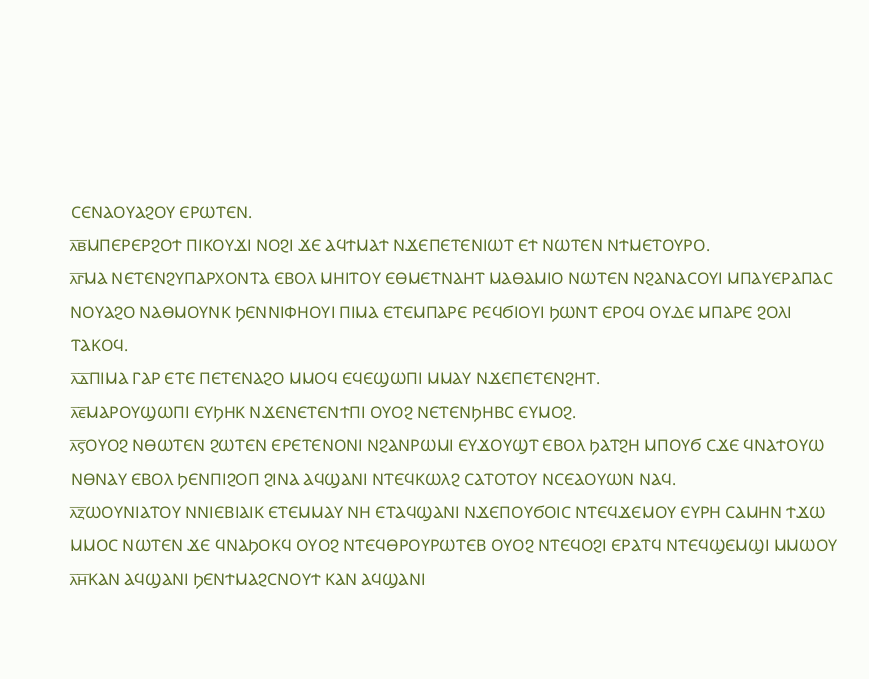ⲤⲈⲚⲀⲞⲨⲀϨⲞⲨ ⲈⲢⲰⲦⲈⲚ.
ⲗ̅ⲃ̅ⲘⲠⲈⲢⲈⲢϨⲞϮ ⲠⲒⲔⲞⲨϪⲒ ⲚⲞϨⲒ ϪⲈ ⲀϤϮⲘⲀϮ ⲚϪⲈⲠⲈⲦⲈⲚⲒⲰⲦ ⲈϮ ⲚⲰⲦⲈⲚ ⲚϮⲘⲈⲦⲞⲨⲢⲞ.
ⲗ̅ⲅ̅ⲘⲀ ⲚⲈⲦⲈⲚϨⲨⲠⲀⲢⲬⲞⲚⲦⲀ ⲈⲂⲞⲖ ⲘⲎⲒⲦⲞⲨ ⲈⲐⲘⲈⲦⲚⲀⲎⲦ ⲘⲀⲐⲀⲘⲒⲞ ⲚⲰⲦⲈⲚ ⲚϨⲀⲚⲀⲤⲞⲨⲒ ⲘⲠⲀⲨⲈⲢⲀⲠⲀⲤ ⲚⲞⲨⲀϨⲞ ⲚⲀⲐⲘⲞⲨⲚⲔ ϦⲈⲚⲚⲒⲪⲎⲞⲨⲒ ⲠⲒⲘⲀ ⲈⲦⲈⲘⲠⲀⲢⲈ ⲢⲈϤϬⲒⲞⲨⲒ ϦⲰⲚⲦ ⲈⲢⲞϤ ⲞⲨⲆⲈ ⲘⲠⲀⲢⲈ ϨⲞⲖⲒ ⲦⲀⲔⲞϤ.
ⲗ̅ⲇ̅ⲠⲒⲘⲀ ⲄⲀⲢ ⲈⲦⲈ ⲠⲈⲦⲈⲚⲀϨⲞ ⲘⲘⲞϤ ⲈϤⲈϢⲰⲠⲒ ⲘⲘⲀⲨ ⲚϪⲈⲠⲈⲦⲈⲚϨⲎⲦ.
ⲗ̅ⲉ̅ⲘⲀⲢⲞⲨϢⲰⲠⲒ ⲈⲨϦⲎⲔ ⲚϪⲈⲚⲈⲦⲈⲚϮⲠⲒ ⲞⲨⲞϨ ⲚⲈⲦⲈⲚϦⲎⲂⲤ ⲈⲨⲘⲞϨ.
ⲗ̅ⲋ̅ⲞⲨⲞϨ ⲚⲐⲰⲦⲈⲚ ϨⲰⲦⲈⲚ ⲈⲢⲈⲦⲈⲚⲞⲚⲒ ⲚϨⲀⲚⲢⲰⲘⲒ ⲈⲨϪⲞⲨϢⲦ ⲈⲂⲞⲖ ϦⲀⲦϨⲎ ⲘⲠⲞⲨϬ ⲤϪⲈ ϤⲚⲀϮⲞⲨⲰ ⲚⲐⲚⲀⲨ ⲈⲂⲞⲖ ϦⲈⲚⲠⲒϨⲞⲠ ϨⲒⲚⲀ ⲀϤϢⲀⲚⲒ ⲚⲦⲈϤⲔⲰⲖϨ ⲤⲀⲦⲞⲦⲞⲨ ⲚⲤⲈⲀⲞⲨⲰⲚ ⲚⲀϤ.
ⲗ̅ⲍ̅ⲰⲞⲨⲚⲒⲀⲦⲞⲨ ⲚⲚⲒⲈⲂⲒⲀⲒⲔ ⲈⲦⲈⲘⲘⲀⲨ ⲚⲎ ⲈⲦⲀϤϢⲀⲚⲒ ⲚϪⲈⲠⲞⲨϬⲞⲒⲤ ⲚⲦⲈϤϪⲈⲘⲞⲨ ⲈⲨⲢⲎ ⲤⲀⲘⲎⲚ ϮϪⲰ ⲘⲘⲞⲤ ⲚⲰⲦⲈⲚ ϪⲈ ϤⲚⲀϦⲞⲔϤ ⲞⲨⲞϨ ⲚⲦⲈϤⲐⲢⲞⲨⲢⲰⲦⲈⲂ ⲞⲨⲞϨ ⲚⲦⲈϤⲞϨⲒ ⲈⲢⲀⲦϤ ⲚⲦⲈϤϢⲈⲘϢⲒ ⲘⲘⲰⲞⲨ
ⲗ̅ⲏ̅ⲔⲀⲚ ⲀϤϢⲀⲚⲒ ϦⲈⲚϮⲘⲀϨⲤⲚⲞⲨϮ ⲔⲀⲚ ⲀϤϢⲀⲚⲒ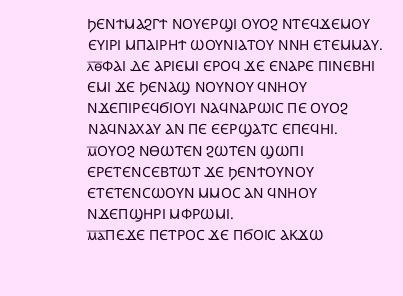ϦⲈⲚϮⲘⲀϨⲄϮ ⲚⲞⲨⲈⲢϢⲒ ⲞⲨⲞϨ ⲚⲦⲈϤϪⲈⲘⲞⲨ ⲈⲨⲒⲢⲒ ⲘⲠⲀⲒⲢⲎϮ ⲰⲞⲨⲚⲒⲀⲦⲞⲨ ⲚⲚⲎ ⲈⲦⲈⲘⲘⲀⲨ.
ⲗ̅ⲑ̅ⲪⲀⲒ ⲆⲈ ⲀⲢⲒⲈⲘⲒ ⲈⲢⲞϤ ϪⲈ ⲈⲚⲀⲢⲈ ⲠⲒⲚⲈⲂⲎⲒ ⲈⲘⲒ ϪⲈ ϦⲈⲚⲀϢ ⲚⲞⲨⲚⲞⲨ ϤⲚⲎⲞⲨ ⲚϪⲈⲠⲒⲢⲈϤϬⲒⲞⲨⲒ ⲚⲀϤⲚⲀⲢⲰⲒⲤ ⲠⲈ ⲞⲨⲞϨ ⲚⲀϤⲚⲀⲬⲀⲨ ⲀⲚ ⲠⲈ ⲈⲈⲢϢⲀⲦⲤ ⲈⲠⲈϤⲎⲒ.
ⲙ̅ⲞⲨⲞϨ ⲚⲐⲰⲦⲈⲚ ϨⲰⲦⲈⲚ ϢⲰⲠⲒ ⲈⲢⲈⲦⲈⲚⲤⲈⲂⲦⲰⲦ ϪⲈ ϦⲈⲚϮⲞⲨⲚⲞⲨ ⲈⲦⲈⲦⲈⲚⲤⲰⲞⲨⲚ ⲘⲘⲞⲤ ⲀⲚ ϤⲚⲎⲞⲨ ⲚϪⲈⲠϢⲎⲢⲒ ⲘⲪⲢⲰⲘⲒ.
ⲙ̅ⲁ̅ⲠⲈϪⲈ ⲠⲈⲦⲢⲞⲤ ϪⲈ ⲠϬⲞⲒⲤ ⲀⲔϪⲰ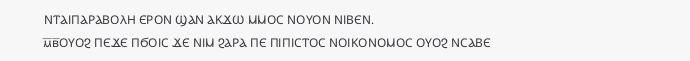ⲚⲦⲀⲒⲠⲀⲢⲀⲂⲞⲖⲎ ⲈⲢⲞⲚ ϢⲀⲚ ⲀⲔϪⲰ ⲘⲘⲞⲤ ⲚⲞⲨⲞⲚ ⲚⲒⲂⲈⲚ.
ⲙ̅ⲃ̅ⲞⲨⲞϨ ⲠⲈϪⲈ ⲠϬⲞⲒⲤ ϪⲈ ⲚⲒⲘ ϨⲀⲢⲀ ⲠⲈ ⲠⲒⲠⲒⲤⲦⲞⲤ ⲚⲞⲒⲔⲞⲚⲞⲘⲞⲤ ⲞⲨⲞϨ ⲚⲤⲀⲂⲈ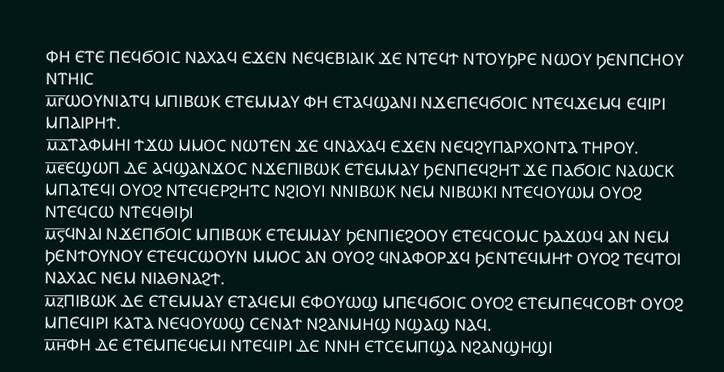ⲪⲎ ⲈⲦⲈ ⲠⲈϤϬⲞⲒⲤ ⲚⲀⲬⲀϤ ⲈϪⲈⲚ ⲚⲈϤⲈⲂⲒⲀⲒⲔ ϪⲈ ⲚⲦⲈϤϮ ⲚⲦⲞⲨϦⲢⲈ ⲚⲰⲞⲨ ϦⲈⲚⲠⲤⲎⲞⲨ ⲚⲦⲎⲒⲤ
ⲙ̅ⲅ̅ⲰⲞⲨⲚⲒⲀⲦϤ ⲘⲠⲒⲂⲰⲔ ⲈⲦⲈⲘⲘⲀⲨ ⲪⲎ ⲈⲦⲀϤϢⲀⲚⲒ ⲚϪⲈⲠⲈϤϬⲞⲒⲤ ⲚⲦⲈϤϪⲈⲘϤ ⲈϤⲒⲢⲒ ⲘⲠⲀⲒⲢⲎϮ.
ⲙ̅ⲇ̅ⲦⲀⲪⲘⲎⲒ ϮϪⲰ ⲘⲘⲞⲤ ⲚⲰⲦⲈⲚ ϪⲈ ϤⲚⲀⲬⲀϤ ⲈϪⲈⲚ ⲚⲈϤϨⲨⲠⲀⲢⲬⲞⲚⲦⲀ ⲦⲎⲢⲞⲨ.
ⲙ̅ⲉ̅ⲈϢⲰⲠ ⲆⲈ ⲀϤϢⲀⲚϪⲞⲤ ⲚϪⲈⲠⲒⲂⲰⲔ ⲈⲦⲈⲘⲘⲀⲨ ϦⲈⲚⲠⲈϤϨⲎⲦ ϪⲈ ⲠⲀϬⲞⲒⲤ ⲚⲀⲰⲤⲔ ⲘⲠⲀⲦⲈϤⲒ ⲞⲨⲞϨ ⲚⲦⲈϤⲈⲢϨⲎⲦⲤ ⲚϨⲒⲞⲨⲒ ⲚⲚⲒⲂⲰⲔ ⲚⲈⲘ ⲚⲒⲂⲰⲔⲒ ⲚⲦⲈϤⲞⲨⲰⲘ ⲞⲨⲞϨ ⲚⲦⲈϤⲤⲰ ⲚⲦⲈϤⲐⲒϦⲒ
ⲙ̅ⲋ̅ϤⲚⲀⲒ ⲚϪⲈⲠϬⲞⲒⲤ ⲘⲠⲒⲂⲰⲔ ⲈⲦⲈⲘⲘⲀⲨ ϦⲈⲚⲠⲒⲈϨⲞⲞⲨ ⲈⲦⲈϤⲤⲞⲘⲤ ϦⲀϪⲰϤ ⲀⲚ ⲚⲈⲘ ϦⲈⲚϮⲞⲨⲚⲞⲨ ⲈⲦⲈϤⲤⲰⲞⲨⲚ ⲘⲘⲞⲤ ⲀⲚ ⲞⲨⲞϨ ϤⲚⲀⲪⲞⲢϪϤ ϦⲈⲚⲦⲈϤⲘⲎϮ ⲞⲨⲞϨ ⲦⲈϤⲦⲞⲒ ⲚⲀⲬⲀⲤ ⲚⲈⲘ ⲚⲒⲀⲐⲚⲀϨϮ.
ⲙ̅ⲍ̅ⲠⲒⲂⲰⲔ ⲆⲈ ⲈⲦⲈⲘⲘⲀⲨ ⲈⲦⲀϤⲈⲘⲒ ⲈⲪⲞⲨⲰϢ ⲘⲠⲈϤϬⲞⲒⲤ ⲞⲨⲞϨ ⲈⲦⲈⲘⲠⲈϤⲤⲞⲂϮ ⲞⲨⲞϨ ⲘⲠⲈϤⲒⲢⲒ ⲔⲀⲦⲀ ⲚⲈϤⲞⲨⲰϢ ⲤⲈⲚⲀϮ ⲚϨⲀⲚⲘⲎϢ ⲚϢⲀϢ ⲚⲀϤ.
ⲙ̅ⲏ̅ⲪⲎ ⲆⲈ ⲈⲦⲈⲘⲠⲈϤⲈⲘⲒ ⲚⲦⲈϤⲒⲢⲒ ⲆⲈ ⲚⲚⲎ ⲈⲦⲤⲈⲘⲠϢⲀ ⲚϨⲀⲚϢⲎϢⲒ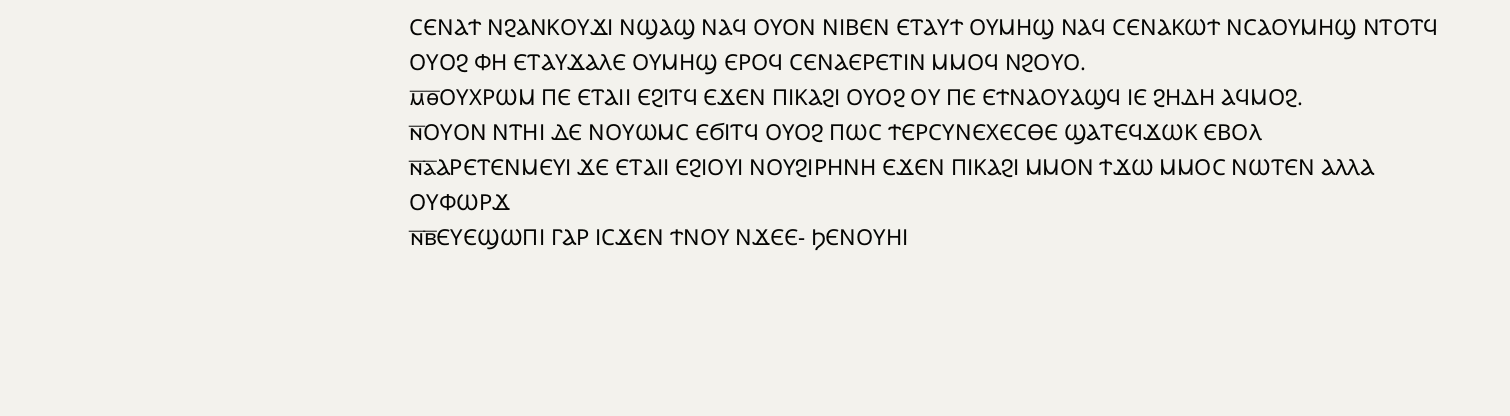ⲤⲈⲚⲀϮ ⲚϨⲀⲚⲔⲞⲨϪⲒ ⲚϢⲀϢ ⲚⲀϤ ⲞⲨⲞⲚ ⲚⲒⲂⲈⲚ ⲈⲦⲀⲨϮ ⲞⲨⲘⲎϢ ⲚⲀϤ ⲤⲈⲚⲀⲔⲰϮ ⲚⲤⲀⲞⲨⲘⲎϢ ⲚⲦⲞⲦϤ ⲞⲨⲞϨ ⲪⲎ ⲈⲦⲀⲨϪⲀⲖⲈ ⲞⲨⲘⲎϢ ⲈⲢⲞϤ ⲤⲈⲚⲀⲈⲢⲈⲦⲒⲚ ⲘⲘⲞϤ ⲚϨⲞⲨⲞ.
ⲙ̅ⲑ̅ⲞⲨⲬⲢⲰⲘ ⲠⲈ ⲈⲦⲀⲒⲒ ⲈϨⲒⲦϤ ⲈϪⲈⲚ ⲠⲒⲔⲀϨⲒ ⲞⲨⲞϨ ⲞⲨ ⲠⲈ ⲈϮⲚⲀⲞⲨⲀϢϤ ⲒⲈ ϨⲎⲆⲎ ⲀϤⲘⲞϨ.
ⲛ̅ⲞⲨⲞⲚ ⲚⲦⲎⲒ ⲆⲈ ⲚⲞⲨⲰⲘⲤ ⲈϬⲒⲦϤ ⲞⲨⲞϨ ⲠⲰⲤ ϮⲈⲢⲤⲨⲚⲈⲬⲈⲤⲐⲈ ϢⲀⲦⲈϤϪⲰⲔ ⲈⲂⲞⲖ
ⲛ̅ⲁ̅ⲀⲢⲈⲦⲈⲚⲘⲈⲨⲒ ϪⲈ ⲈⲦⲀⲒⲒ ⲈϨⲒⲞⲨⲒ ⲚⲞⲨϨⲒⲢⲎⲚⲎ ⲈϪⲈⲚ ⲠⲒⲔⲀϨⲒ ⲘⲘⲞⲚ ϮϪⲰ ⲘⲘⲞⲤ ⲚⲰⲦⲈⲚ ⲀⲖⲖⲀ ⲞⲨⲪⲰⲢϪ
ⲛ̅ⲃ̅ⲈⲨⲈϢⲰⲠⲒ ⲄⲀⲢ ⲒⲤϪⲈⲚ ϮⲚⲞⲨ ⲚϪⲈⲈ- ϦⲈⲚⲞⲨⲎⲒ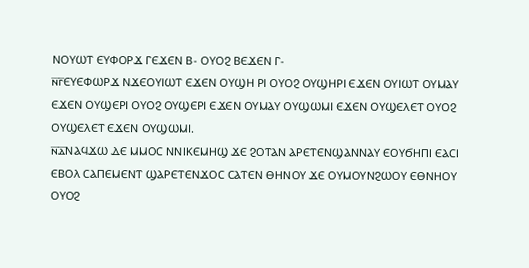ⲚⲞⲨⲰⲦ ⲈⲨⲪⲞⲢϪ ⲄⲈϪⲈⲚ Ⲃ- ⲞⲨⲞϨ ⲂⲈϪⲈⲚ Ⲅ-
ⲛ̅ⲅ̅ⲈⲨⲈⲪⲰⲢϪ ⲚϪⲈⲞⲨⲒⲰⲦ ⲈϪⲈⲚ ⲞⲨϢⲎ ⲢⲒ ⲞⲨⲞϨ ⲞⲨϢⲎⲢⲒ ⲈϪⲈⲚ ⲞⲨⲒⲰⲦ ⲞⲨⲘⲀⲨ ⲈϪⲈⲚ ⲞⲨϢⲈⲢⲒ ⲞⲨⲞϨ ⲞⲨϢⲈⲢⲒ ⲈϪⲈⲚ ⲞⲨⲘⲀⲨ ⲞⲨϢⲰⲘⲒ ⲈϪⲈⲚ ⲞⲨϢⲈⲖⲈⲦ ⲞⲨⲞϨ ⲞⲨϢⲈⲖⲈⲦ ⲈϪⲈⲚ ⲞⲨϢⲰⲘⲒ.
ⲛ̅ⲇ̅ⲚⲀϤϪⲰ ⲆⲈ ⲘⲘⲞⲤ ⲚⲚⲒⲔⲈⲘⲎϢ ϪⲈ ϨⲞⲦⲀⲚ ⲀⲢⲈⲦⲈⲚϢⲀⲚⲚⲀⲨ ⲈⲞⲨϬⲎⲠⲒ ⲈⲀⲤⲒ ⲈⲂⲞⲖ ⲤⲀⲠⲈⲘⲈⲚⲦ ϢⲀⲢⲈⲦⲈⲚϪⲞⲤ ⲤⲀⲦⲈⲚ ⲐⲎⲚⲞⲨ ϪⲈ ⲞⲨⲘⲞⲨⲚϨⲰⲞⲨ ⲈⲐⲚⲎⲞⲨ ⲞⲨⲞϨ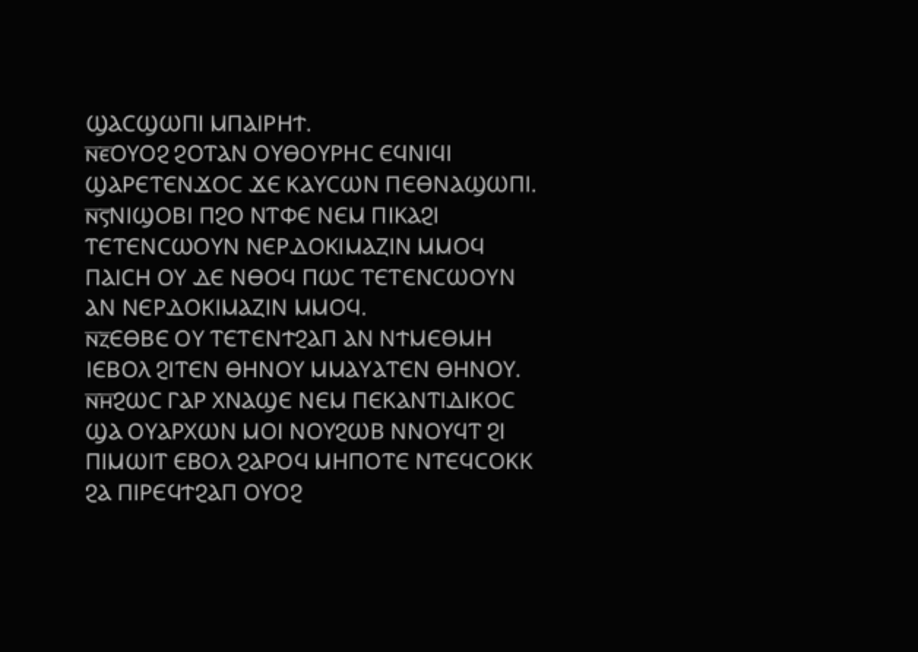ϢⲀⲤϢⲰⲠⲒ ⲘⲠⲀⲒⲢⲎϮ.
ⲛ̅ⲉ̅ⲞⲨⲞϨ ϨⲞⲦⲀⲚ ⲞⲨⲐⲞⲨⲢⲎⲤ ⲈϤⲚⲒϤⲒ ϢⲀⲢⲈⲦⲈⲚϪⲞⲤ ϪⲈ ⲔⲀⲨⲤⲰⲚ ⲠⲈⲐⲚⲀϢⲰⲠⲒ.
ⲛ̅ⲋ̅ⲚⲒϢⲞⲂⲒ ⲠϨⲞ ⲚⲦⲪⲈ ⲚⲈⲘ ⲠⲒⲔⲀϨⲒ ⲦⲈⲦⲈⲚⲤⲰⲞⲨⲚ ⲚⲈⲢⲆⲞⲔⲒⲘⲀⲌⲒⲚ ⲘⲘⲞϤ ⲠⲀⲒⲤⲎ ⲞⲨ ⲆⲈ ⲚⲐⲞϤ ⲠⲰⲤ ⲦⲈⲦⲈⲚⲤⲰⲞⲨⲚ ⲀⲚ ⲚⲈⲢⲆⲞⲔⲒⲘⲀⲌⲒⲚ ⲘⲘⲞϤ.
ⲛ̅ⲍ̅ⲈⲐⲂⲈ ⲞⲨ ⲦⲈⲦⲈⲚϮϨⲀⲠ ⲀⲚ ⲚϮⲘⲈⲐⲘⲎ ⲒⲈⲂⲞⲖ ϨⲒⲦⲈⲚ ⲐⲎⲚⲞⲨ ⲘⲘⲀⲨⲀⲦⲈⲚ ⲐⲎⲚⲞⲨ.
ⲛ̅ⲏ̅ϨⲰⲤ ⲄⲀⲢ ⲬⲚⲀϢⲈ ⲚⲈⲘ ⲠⲈⲔⲀⲚⲦⲒⲆⲒⲔⲞⲤ ϢⲀ ⲞⲨⲀⲢⲬⲰⲚ ⲘⲞⲒ ⲚⲞⲨϨⲰⲂ ⲚⲚⲞⲨϤⲦ ϨⲒ ⲠⲒⲘⲰⲒⲦ ⲈⲂⲞⲖ ϨⲀⲢⲞϤ ⲘⲎⲠⲞⲦⲈ ⲚⲦⲈϤⲤⲞⲔⲔ ϨⲀ ⲠⲒⲢⲈϤϮϨⲀⲠ ⲞⲨⲞϨ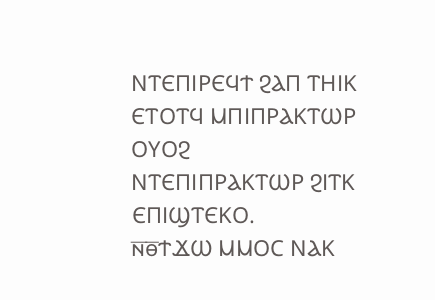ⲚⲦⲈⲠⲒⲢⲈϤϮ ϨⲀⲠ ⲦⲎⲒⲔ ⲈⲦⲞⲦϤ ⲘⲠⲒⲠⲢⲀⲔⲦⲰⲢ ⲞⲨⲞϨ ⲚⲦⲈⲠⲒⲠⲢⲀⲔⲦⲰⲢ ϨⲒⲦⲔ ⲈⲠⲒϢⲦⲈⲔⲞ.
ⲛ̅ⲑ̅ϮϪⲰ ⲘⲘⲞⲤ ⲚⲀⲔ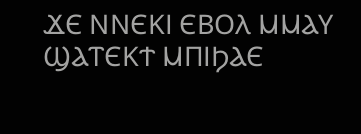ϪⲈ ⲚⲚⲈⲔⲒ ⲈⲂⲞⲖ ⲘⲘⲀⲨ ϢⲀⲦⲈⲔϮ ⲘⲠⲒϦⲀⲈ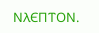ⲚⲖⲈⲠⲦⲞⲚ.